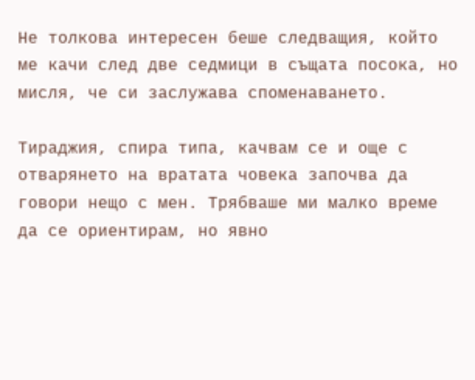Не толкова интересен беше следващия, който ме качи след две седмици в същата посока, но мисля, че си заслужава споменаването.

Тираджия, спира типа, качвам се и още с отварянето на вратата човека започва да говори нещо с мен. Трябваше ми малко време да се ориентирам, но явно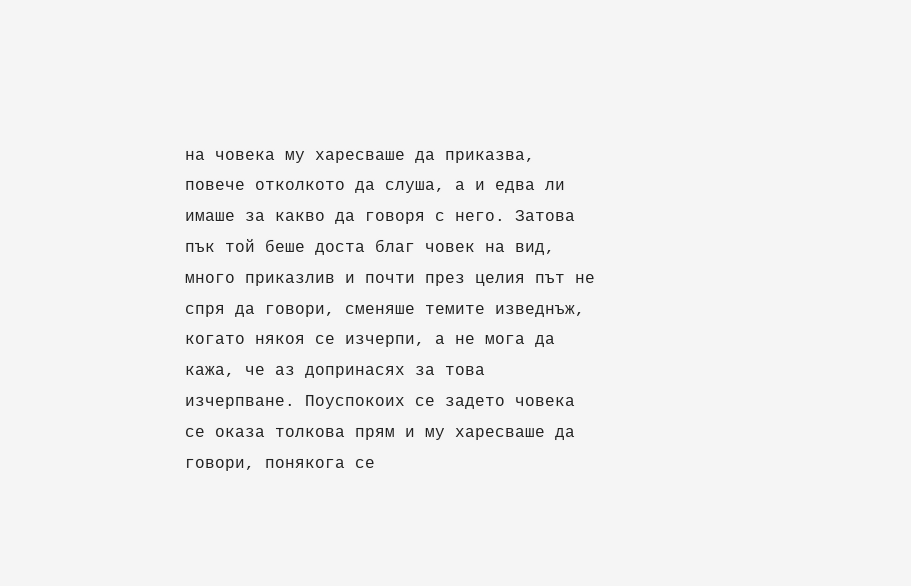на човека му харесваше да приказва, повече отколкото да слуша, а и едва ли имаше за какво да говоря с него. Затова пък той беше доста благ човек на вид, много приказлив и почти през целия път не спря да говори, сменяше темите изведнъж, когато някоя се изчерпи, а не мога да кажа, че аз допринасях за това изчерпване. Поуспокоих се задето човека се оказа толкова прям и му харесваше да говори, понякога се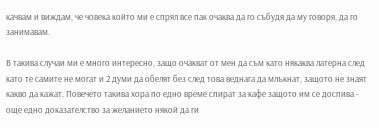качвам и виждам, че човека който ми е спрял все пак очаква да го събудя да му говоря, да го занимавам.

В такива случаи ми е много интересно, защо очакват от мен да съм като някаква латерна след като те самите не могат и 2 думи да обелят без след това веднага да млъкнат, защото не знаят какво да кажат. Повечето такива хора по едно време спират за кафе защото им се доспива - още едно доказателство за желанието някой да ги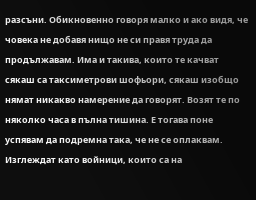разсъни. Обикновенно говоря малко и ако видя, че човека не добавя нищо не си правя труда да продължавам. Има и такива, които те качват сякаш са таксиметрови шофьори, сякаш изобщо нямат никакво намерение да говорят. Возят те по няколко часа в пълна тишина. Е тогава поне успявам да подремна така, че не се оплаквам. Изглеждат като войници, които са на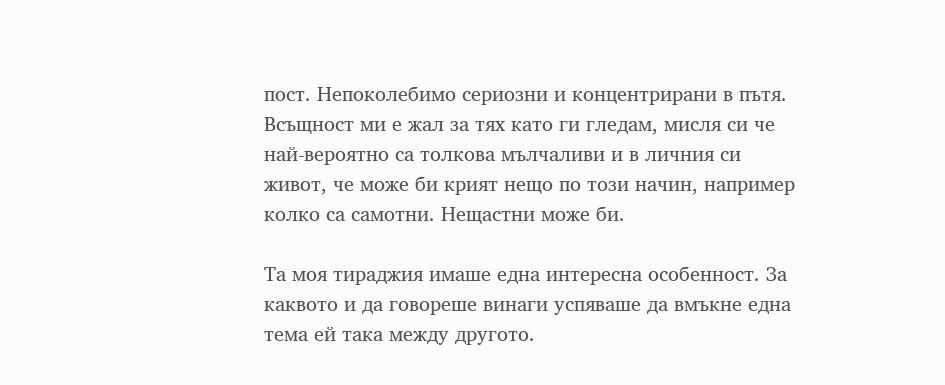пост. Непоколебимо сериозни и концентрирани в пътя. Всъщност ми е жал за тях като ги гледам, мисля си че най-вероятно са толкова мълчаливи и в личния си живот, че може би крият нещо по този начин, например колко са самотни. Нещастни може би.

Та моя тираджия имаше една интересна особенност. За каквото и да говореше винаги успяваше да вмъкне една тема ей така между другото.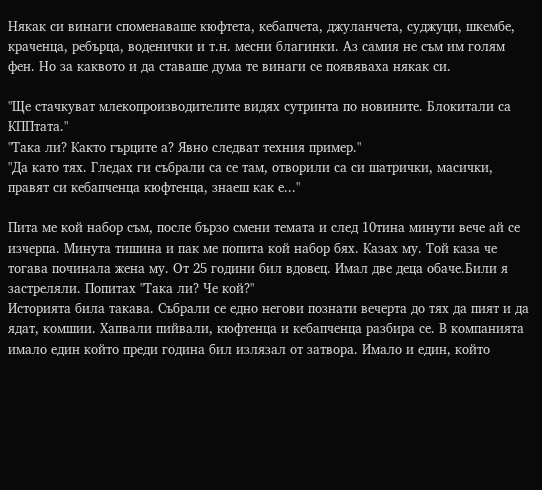Някак си винаги споменаваше кюфтета, кебапчета, джуланчета, суджуци, шкембе, краченца, ребърца, воденички и т.н. месни благинки. Аз самия не съм им голям фен. Но за каквото и да ставаше дума те винаги се появяваха някак си.

"Ще стачкуват млекопроизводителите видях сутринта по новините. Блокитали са КППтата."
"Така ли? Както гърците а? Явно следват техния пример."
"Да като тях. Гледах ги събрали са се там, отворили са си шатрички, масички, правят си кебапченца кюфтенца, знаеш как е..."

Пита ме кой набор съм, после бързо смени темата и след 10тина минути вече ай се изчерпа. Минута тишина и пак ме попита кой набор бях. Казах му. Той каза че тогава починала жена му. От 25 години бил вдовец. Имал две деца обаче.Били я застреляли. Попитах "Така ли? Че кой?"
Историята била такава. Събрали се едно негови познати вечерта до тях да пият и да ядат, комшии. Хапвали пийвали, кюфтенца и кебапченца разбира се. В компанията имало един който преди година бил излязал от затвора. Имало и един, който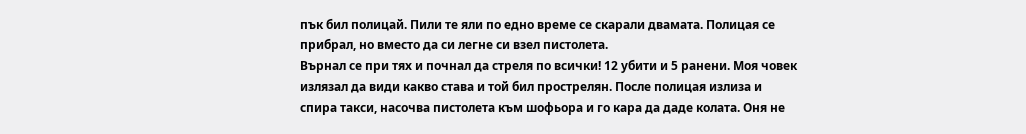пък бил полицай. Пили те яли по едно време се скарали двамата. Полицая се прибрал, но вместо да си легне си взел пистолета.
Върнал се при тях и почнал да стреля по всички! 12 убити и 5 ранени. Моя човек излязал да види какво става и той бил прострелян. После полицая излиза и спира такси, насочва пистолета към шофьора и го кара да даде колата. Оня не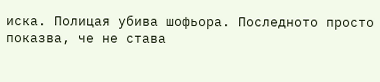иска. Полицая убива шофьора. Последното просто показва, че не става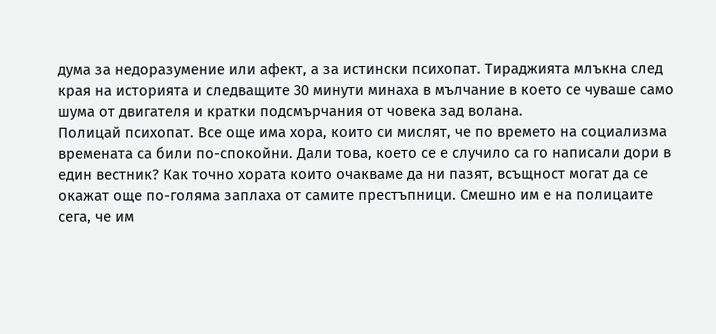дума за недоразумение или афект, а за истински психопат. Тираджията млъкна след края на историята и следващите 30 минути минаха в мълчание в което се чуваше само шума от двигателя и кратки подсмърчания от човека зад волана.
Полицай психопат. Все още има хора, които си мислят, че по времето на социализма времената са били по-спокойни. Дали това, което се е случило са го написали дори в един вестник? Как точно хората които очакваме да ни пазят, всъщност могат да се окажат още по-голяма заплаха от самите престъпници. Смешно им е на полицаите сега, че им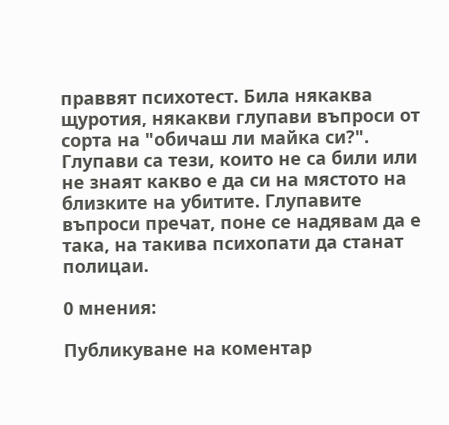праввят психотест. Била някаква щуротия, някакви глупави въпроси от сорта на "обичаш ли майка си?". Глупави са тези, които не са били или не знаят какво е да си на мястото на близките на убитите. Глупавите въпроси пречат, поне се надявам да е така, на такива психопати да станат полицаи.

0 мнения:

Публикуване на коментар